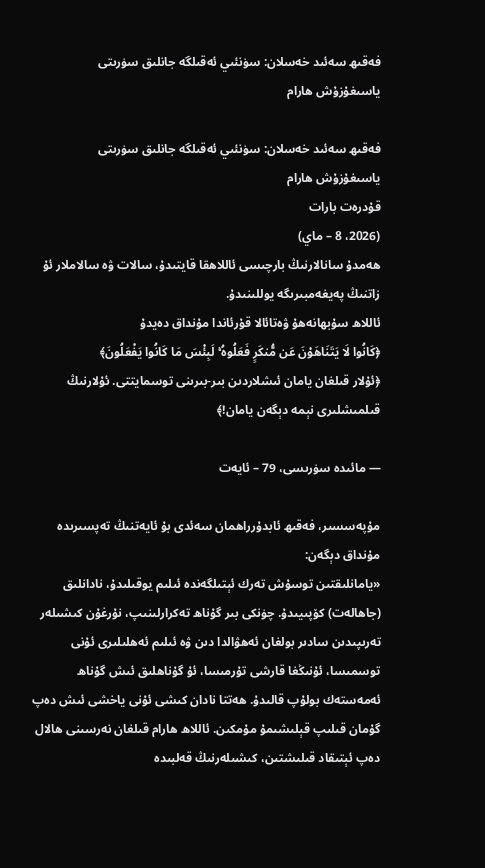فەقىھ سەئىد خەسلان: سۈنئىي ئەقىلگە جانلىق سۈرىتى ياسىغۇزۇش ھارام

فەقىھ سەئىد خەسلان: سۈنئىي ئەقىلگە جانلىق سۈرىتى ياسىغۇزۇش ھارام
قۇدرەت بارات
(2026، 8 – ماي)
ھەمدۇ سانالارنىڭ بارچىسى ئاللاھقا قايتىدۇ، سالات ۋە سالاملار ئۇ زاتنىڭ پەيغەمبىرىگە يوللىنىدۇ.
ئاللاھ سۇبھانەھۇ ۋەتائالا قۇرئاندا مۇنداق دەيدۇ
﴿كَانُوا لَا يَتَنَاهَوْنَ عَن مُّنكَرٍ فَعَلُوهُ ۚ لَبِئْسَ مَا كَانُوا يَفْعَلُونَ﴾
﴿ئۇلار قىلغان يامان ئىشلاردىن بىر-بىرىنى توسمايتتى. ئۇلارنىڭ قىلمىشلىرى نېمە دېگەن يامان!﴾

— مائىدە سۈرىسى، 79 – ئايەت

مۇپەسسىر، فەقىھ ئابدۇرراھمان سەئدى بۇ ئايەتنىڭ تەپسىرىدە مۇنداق دېگەن:
«يامانلىقتىن توسۇش تەرك ئېتىلگەندە ئىلىم يوقىلىدۇ، نادانلىق (جاھالەت) كۆپىيىدۇ. چۈنكى بىر گۇناھ تەكرارلىنىپ، نۇرغۇن كىشىلەر تەرىپىدىن سادىر بولغان ئەھۋالدا دىن ۋە ئىلىم ئەھلىلىرى ئۇنى توسمىسا، ئۇنىڭغا قارشى تۇرمىسا، ئۇ گۇناھلىق ئىش گۇناھ ئەمەستەك بولۇپ قالىدۇ. ھەتتا نادان كىشى ئۇنى ياخشى ئىش دەپ گۇمان قىلىپ قېلىشىمۇ مۇمكىن. ئاللاھ ھارام قىلغان نەرسىنى ھالال دەپ ئېتىقاد قىلىشتىن، كىشىلەرنىڭ قەلبىدە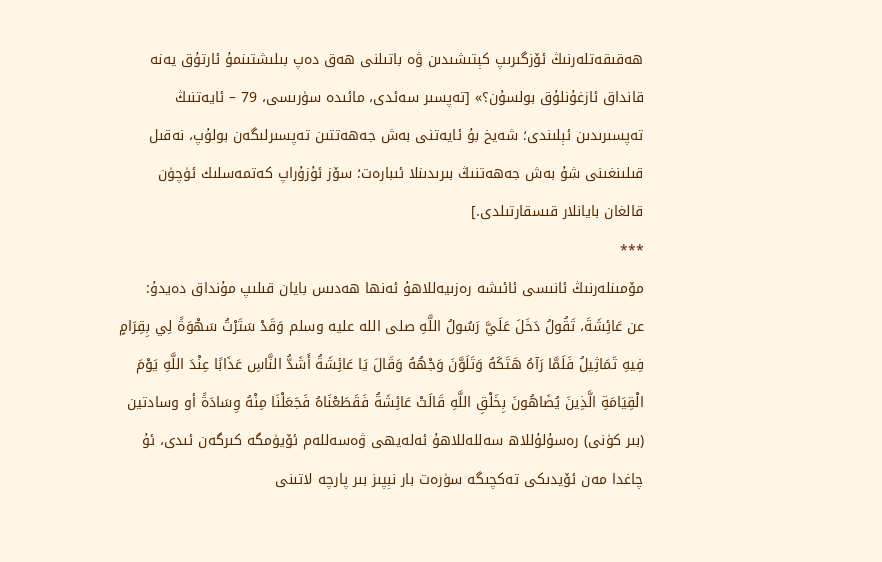ھەقىقەتلەرنىڭ ئۆزگىرىپ كېتىشىدىن ۋە باتىلنى ھەق دەپ بىلىشتىنمۇ ئارتۇق يەنە قانداق ئازغۇنلۇق بولسۇن؟» [تەپسىر سەئدى، مائىدە سۈرىسى، 79 – ئايەتنىڭ تەپسىرىدىن ئېلىندى؛ شەيخ بۇ ئايەتنى بەش جەھەتتىن تەپسىرلىگەن بولۇپ، نەقىل قىلىنغىنى شۇ بەش جەھەتنىڭ بىرىدىنلا ئىبارەت؛ سۆز ئۇزۇراپ كەتمەسلىك ئۈچۈن قالغان بايانلار قىسقارتىلدى.]
***
مۆمىنلەرنىڭ ئانىسى ئائىشە رەزىيەللاھۇ ئەنھا ھەدىس بايان قىلىپ مۇنداق دەيدۇ:
عن عَائِشَةَ، تَقُولُ دَخَلَ عَلَيَّ رَسُولُ اللَّهِ صلى الله عليه وسلم وَقَدْ سَتَرْتُ سَهْوَةً لِي بِقِرَامٍ فِيهِ تَمَاثِيلُ فَلَمَّا رَآهُ هَتَكَهُ وَتَلَوَّنَ وَجْهُهُ وَقَالَ يَا عَائِشَةُ أَشَدُّ النَّاسِ عَذَابًا عِنْدَ اللَّهِ يَوْمَ الْقِيَامَةِ الَّذِينَ يُضَاهُونَ بِخَلْقِ اللَّهِ قَالَتْ عَائِشَةُ فَقَطَعْنَاهُ فَجَعَلْنَا مِنْهُ وِسَادَةً أو وسادتين
(بىر كۈنى) رەسۇلۇللاھ سەللەللاھۇ ئەلەيھى ۋەسەللەم ئۆيۈمگە كىرگەن ئىدى، ئۇ چاغدا مەن ئۆيدىكى تەكچىگە سۈرەت بار نېپىز بىر پارچە لاتىنى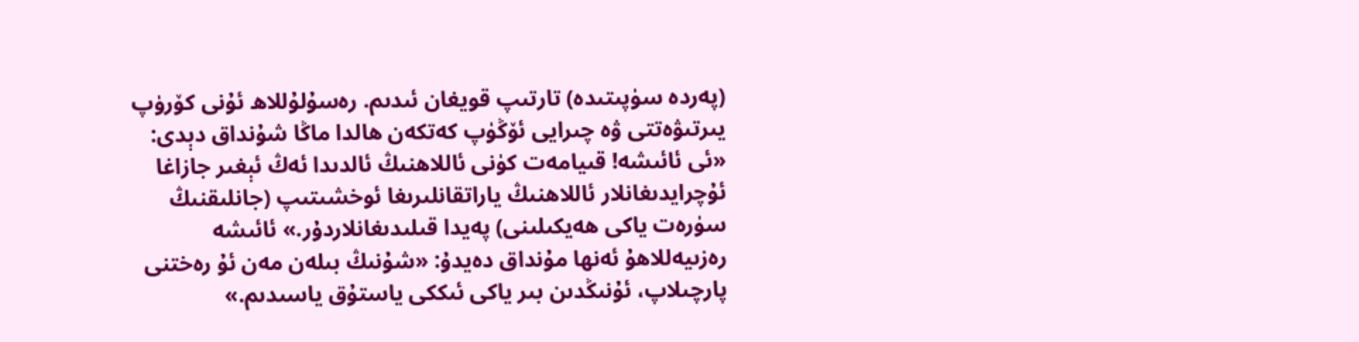(پەردە سۈپىتىدە) تارتىپ قويغان ئىدىم. رەسۇلۇللاھ ئۇنى كۆرۈپ يىرتىۋەتتى ۋە چىرايى ئۆڭۈپ كەتكەن ھالدا ماڭا شۇنداق دېدى: «ئى ئائىشە! قىيامەت كۈنى ئاللاھنىڭ ئالدىدا ئەڭ ئېغىر جازاغا ئۇچرايدىغانلار ئاللاھنىڭ ياراتقانلىرىغا ئوخشىتىپ (جانلىقنىڭ سۈرەت ياكى ھەيكىلىنى) پەيدا قىلىدىغانلاردۇر.» ئائىشە رەزىيەللاھۇ ئەنھا مۇنداق دەيدۇ: «شۇنىڭ بىلەن مەن ئۇ رەختنى پارچىلاپ، ئۇنىڭدىن بىر ياكى ئىككى ياستۇق ياسىدىم.»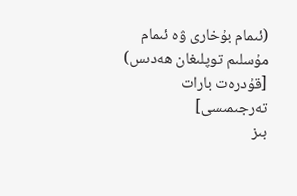(ئىمام بۇخارى ۋە ئىمام مۇسلىم توپلىغان ھەدىس) [قۇدرەت بارات تەرجىمىسى]
بىز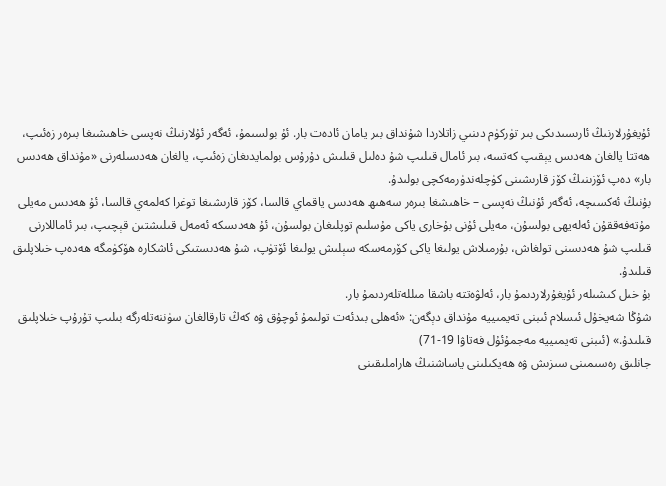ئۇيغۇرلارنىڭ ئارىسىدىكى بىر تۈركۈم دىنىي زاتلاردا شۇنداق بىر يامان ئادەت بار. ئۇ بولسىمۇ، ئەگەر ئۇلارنىڭ نەپسى خاھىشىغا بىرەر زەئىپ، ھەتتا يالغان ھەدىس يېقىپ كەتسە، بىر ئامال قىلىپ شۇ دەلىل قىلىش دۇرۇس بولمايدىغان زەئىپ، يالغان ھەدىسلەرنى «مۇنداق ھەدىس بار» دەپ ئۆزىنىڭ كۆز قارىشىنى كۈچلەندۈرمەكچى بولىدۇ.
بۇنىڭ ئەكسىچە، ئەگەر ئۇنىڭ نەپسى – خاھىشغا بىرەر سەھىھ ھەدىس ياقماي قالسا، كۆز قارىشىغا توغرا كەلمەي قالسا، ئۇ ھەدىس مەيلى مۇتەفەققۇن ئەلەيھى بولسۇن، مەيلى ئۇنى بۇخارى ياكى مۇسلىم توپلىغان بولسۇن، ئۇ ھەدىسكە ئەمەل قىلىشتىن قېچىپ، بىر ئاماللارنى قىلىپ شۇ ھەدىسنى تولغاش، بۇرمىلاش يولىغا ياكى كۆرمەسكە سېلىش يولىغا ئۆتۈپ، شۇ ھەدىستىكى ئاشكارە ھۆكۈمگە ھەدەپ خىلاپلىق قىلىدۇ.
بۇ خىل كىشىلەر ئۇيغۇرلاردىمۇ بار، ئەلۋەتتە باشقا مىللەتلەردىمۇ بار.
شۇڭا شەيخۇل ئىسلام ئىبنى تەيمىييە مۇنداق دېگەن: «ئەھلى بىدئەت تولىمۇ ئوچۇق ۋە كەڭ تارقالغان سۈننەتلەرگە بىلىپ تۇرۇپ خىلاپلىق قىلىدۇ.» (ئىبنى تەيمىييە مەجمۇئۇل فەتاۋا 19-71)
جانلىق رەسىمىنى سىزىش ۋە ھەيكىلىنى ياساشنىڭ ھاراملىقىنى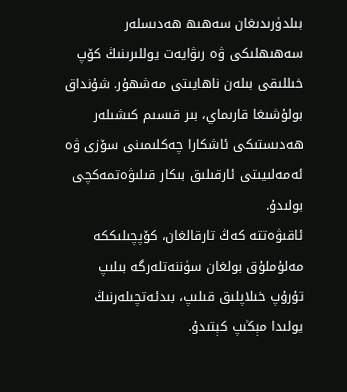بىلدۈرىدىغان سەھىھ ھەدىسلەر سەھىھلىكى ۋە رىۋايەت يوللىرىنىڭ كۆپ خىللىقى بىلەن ناھايىتى مەشھۇر. شۇنداق بولۇشىغا قارىماي، بىر قىسىم كىشىلەر ھەدىستىكى ئاشكارا چەكلىمىنى سۆزى ۋە ئەمەلىيىتى ئارقىلىق بىكار قىلىۋەتمەكچى بولىدۇ.
ئاقىۋەتتە كەڭ تارقالغان، كۆپچىلىككە مەلۇملۇق بولغان سۈننەتلەرگە بىلىپ تۇرۇپ خىلاپلىق قىلىپ، بىدئەتچىلەرنىڭ يولىدا مېڭىپ كېتىدۇ.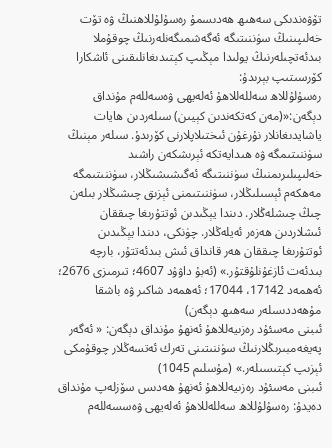تۆۋەندىكى سەھىھ ھەدىسمۇ رەسۇلۇللاھنىڭ ۋە تۆت خەلىپىنىڭ سۈننىتىگە ئەگەشمىگەنلەرنىڭ چوقۇملا بىدئەتچىلەرنىڭ يولىدا مېڭىپ كېتىدىغانلىقىنى ئاشكارا كۆرسىتىپ بېرىدۇ:
رەسۇلۇللاھ سەللەللاھۇ ئەلەيھى ۋەسەللەم مۇنداق دېگەن:«(مەن كەتكەندىن كېيىن) سىلەردىن ھايات ياشايدىغانلار نۇرغۇن ئىختىلاپلارنى كۆرىدۇ. سىلەر مېنىڭ سۈننىتىمگە ۋە ھىدايەتكە ئېرىشكەن راشىد خەلىپىلىرىمنىڭ سۈننىتىگە ئەگىشىشىڭلار، سۈننىتىمگە مەھكەم ئېسىلىڭلار، سۈننىتىمنى ئېزىق چىشىڭلار بىلەن چىڭ چىشلەڭلار. دىندا يېڭىدىن ئوتتۇرىغا چىققان ئىشلاردىن ھەزەر ئەيلەڭلار. چۈنكى، دىندا يېڭىدىن ئوتتۇرىغا چىققان ھەر قانداق ئىش بىدئەتتۇر، بارچە بىدئەت ئازغۇنلۇقتۇر.» (ئەبۇ داۋۇد 4607؛ تىرمىزى 2676؛ ئەھمەد 17142، 17044؛ ئەھمەد شاكىر ۋە باشقا مۇھەددىسلەر سەھىھ دېگەن)
ئىبنى مەسئۇد رەزىيەللاھۇ ئەنھۇ مۇنداق دېگەن: « ئەگەر پەيغەمبىرىڭلارنىڭ سۈننىتىنى تەرك ئەتسەڭلار چوقۇمكى ئېزىپ كېتىسىلەر.» (مۇسلىم 1045)
ئىبنى مەسئۇد رەزىيەللاھۇ ئەنھۇ ھەدىس سۆزلەپ مۇنداق دەيدۇ: رەسۇلۇللاھ سەللەللاھۇ ئەلەيھى ۋەسسەللەم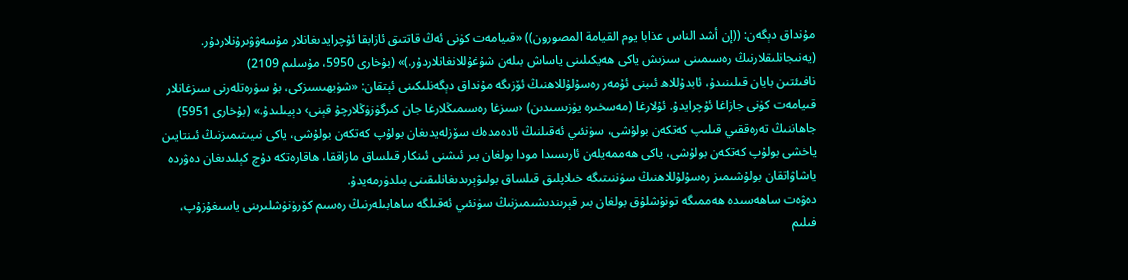مۇنداق دېگەن: ((إن أشد الناس عذابا يوم القيامة المصورون)) «قىيامەت كۈنى ئەڭ قاتتىق ئازابقا ئۇچرايدىغانلار مۇسەۋۋىرۇنلاردۇر. (يەنىجانلىقلارنىڭ رەسىمىنى سىزىش ياكى ھەيكىلىنى ياساش بىلەن شۇغۇللانغانلاردۇر.)» (بۇخارى 5950، مۇسلىم 2109)
نافىئتىن بايان قىلىنىدۇ، ئابدۇللاھ ئىبنى ئۇمەر رەسۇلۇللاھنىڭ ئۆزىگە مۇنداق دېگەنلىكىنى ئېتقان: «شۈبھىسىزكى، بۇ سۈرەتلەرنى سىزغانلار قىيامەت كۈنى جازاغا ئۇچرايدۇ. ئۇلارغا (مەسخىرە يۈزىسىدىن) ‹سىزغا رەسىمىڭلارغا جان كىرگۈزۈڭلارچۇ قېنى› دېيىلىدۇ.» (بۇخارى 5951)
جاھاننىڭ تەرەققىي قىلىپ كەتكەن بولۇشى، سۈنئىي ئەقىلنىڭ ئادەمدەك سۆزلەيدىغان بولۇپ كەتكەن بولۇشى، ياكى نىيىتىمىزنىڭ ئىنتايىن ياخشى بولۇپ كەتكەن بولۇشى، ياكى ھەممەيلەن ئارىسىدا مودا بولغان بىر ئىشنى ئىنكار قىلساق مازاققا، ھاقارەتكە دۇچ كېلىدىغان دەۋردە ياشاۋاتقان بولۇشىمىز رەسۇلۇللاھنىڭ سۈننىتىگە خىلاپلىق قىلساق بولىۋېرىدىغانلىقىنى بىلدۈرمەيدۇ.
دەۋەت ساھەسىدە ھەممىگە تونۇشلۇق بولغان بىر قېرىندىشىمىزنىڭ سۈنئىي ئەقىلگە ساھابىلەرنىڭ رەسىم كۆرۈنۈشلىرىنى ياسىغۇزۇپ، فىلىم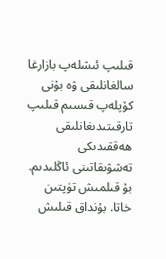قىلىپ ئىشلەپ بازارغا سالغانلىقى ۋە بۇنى كۆپلەپ قىسىم قىلىپ تارقىتىدىغانلىقى ھەققىدىكى تەشۋىقاتىنى ئاڭلىدىم. بۇ قىلمىش تۈپتىن خاتا. بۇنداق قىلىش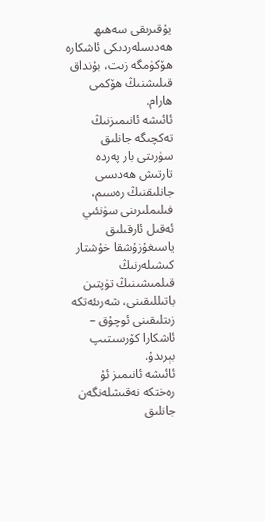يۇقىرىقى سەھىھ ھەدىسلەردىكى ئاشكارە ھۆكۈمگە زىت، بۇنداق قىلىشنىڭ ھۆكمى ھارام.
ئائىشە ئانىمىزنىڭ تەكچىگە جانلىق سۈرىتى بار پەردە تارتىش ھەدىسى جانلىقنىڭ رەسىم، فىلىملىرىنى سۈنئىي ئەقىل ئارقىلىق ياسىغۇزۇشقا خۇشتار كىشىلەرنىڭ قىلمىشىنىڭ تۈپتىن باتىللىقىنى، شەرىئەتكە زىتلىقىنى ئوچۇق – ئاشكارا كۆرسىتىپ بېرىدۇ.
ئائىشە ئانىمىز ئۇ رەختكە نەقىشلەنگەن جانلىق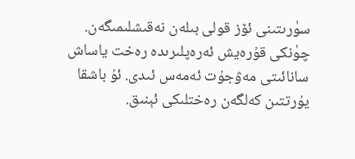سۈرىتىنى ئۆز قولى بىلەن نەقىشلىمىگەن. چۈنكى قۇرەيش ئەرەپلىرىدە رەخت ياساش سانائىتى مەۋجۇت ئەمەس ئىدى. ئۇ باشقا يۇرتتىن كەلگەن رەختلىكى ئېنىق.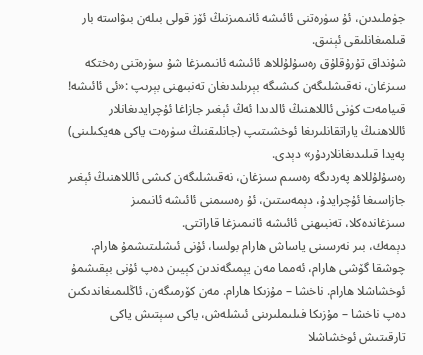جۈملىدىن، ئۇ سۈرەتنى ئائىشە ئانىمىزنىڭ ئۆز قولى بىلەن بىۋاستە بار قىلمىغانلىقى ئېنىق.
شۇنداق تۇرۇقلۇق رەسۇلۇللاھ ئائىشە ئانىمىزغا شۇ سۈرەتنى رەختكە سىزغان، نەقىشلىگەن كىشىگە بېرىلىدىغان تەنبىھنى بېرىپ :«ئى ئائىشە! قىيامەت كۈنى ئاللاھنىڭ ئالدىدا ئەڭ ئېغىر جازاغا ئۇچرايدىغانلار ئاللاھنىڭ ياراتقانلىرىغا ئوخشىتىپ (جانلىقنىڭ سۈرەت ياكى ھەيكىلىنى) پەيدا قىلىدىغانلاردۇر» دېدى.
رەسۇلۇللاھ پەردىگە رەسىم سىزغان، نەقىشلىگەن كىشى ئاللاھنىڭ ئېغىر جازاسىغا ئۇچرايدۇ، دېمەستىن، ئۇ رەسىمنى ئائىشە ئانىمىز سىزغاندەكلا، تەنبىھنى ئائىشە ئانىمىزغا قاراتتى.
دېمەك، بىر نەرسىنى ياساش ھارام بولسا، ئۇنى ئىشلىتىشمۇ ھارام. چوشقا گۆشى ھارام، ئەمما مەن يېمىگەندىن كېيىن دەپ ئۇنى بېقىشمۇ ئوخشاشلا ھارام. ناخشا – مۇزىكا ھارام. مەن كۆرمىگەن، ئاڭلىمىغاندىكىن دەپ ناخشا – مۇزىكا فىلىملىرىنى ئىشلەش، ياكى سېتىش ياكى تارقىتىش ئوخشاشلا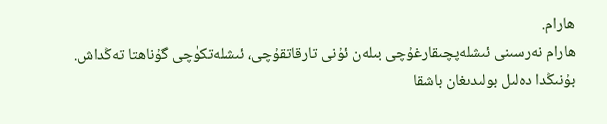ھارام.
ھارام نەرسىنى ئىشلەپچىقارغۇچى بىلەن ئۇنى تارقاتقۇچى، ئىشلەتكۈچى گۇناھتا تەڭداش. بۇنىڭدا دەلىل بولىدىغان باشقا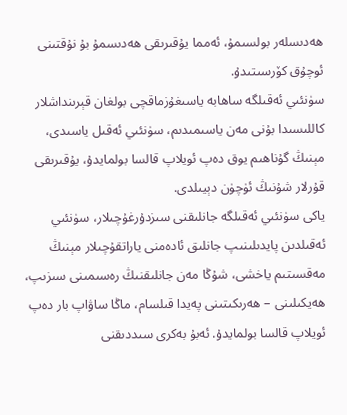ھەدىسلەر بولسىمۇ، ئەمما يۇقىرىقى ھەدىسمۇ بۇ نۇقتىنى ئوچۇق كۆرسىتىدۇ.
سۈنئىي ئەقىلگە ساھابە ياسىغۇزماقچى بولغان قېرىنداشلار كاللىسىدا بۇنى مەن ياسىمىدىم، سۈنئىي ئەقىل ياسىدى، مېنىڭ گۇناھىم يوق دەپ ئويلاپ قالسا بولمايدۇ، يۇقىرىقى قۇرلار شۇنىڭ ئۈچۈن دېيىلدى.
ياكى سۈنئىي ئەقىلگە جانلىقنى سىزدۇرغۇچىلار، سۈنئىي ئەقىلدىن پايدىلىنىپ جانلىق ئادەمنى ياراتقۇچىلار مېنىڭ مەقسىتىم ياخشى، شۇڭا مەن جانلىقنىڭ رەسىمىنى سىزىپ، ھەيكىلىنى – ھەرىكىتىنى پەيدا قىلسام، ماڭا ساۋاپ بار دەپ ئويلاپ قالسا بولمايدۇ. ئەبۇ بەكرى سىددىقنى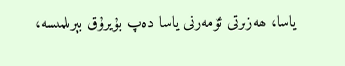ياسا، ھەزىرتى ئۆمەرنى ياسا دەپ بۇيرۇق بېرىلمىسە،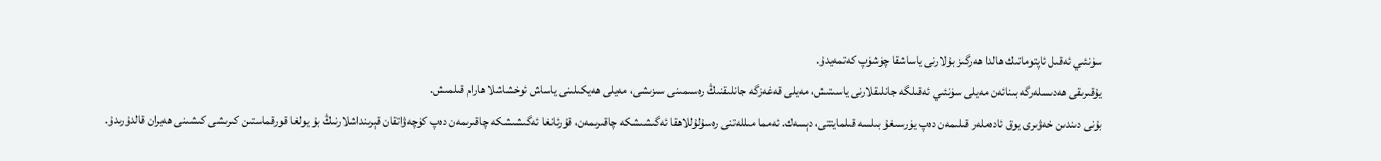سۈنئىي ئەقىل ئاپتوماتىك ھالدا ھەرگىز بۇلارنى ياساشقا چۈشۈپ كەتمەيدۇ.
يۇقىرىقى ھەدىسلەرگە بىنائەن مەيلى سۈنئىي ئەقىلگە جانلىقلارنى ياسىتىش، مەيلى قەغەزگە جانلىقنىڭ رەسىمىنى سىزىشى، مەيلى ھەيكىلىنى ياساش ئوخشاشلا ھارام قىلمىش.
بۇنى دىندىن خەۋىرى يوق ئادەملەر قىلىمەن دەپ يۈرسىغۇ بىلسە قىلمايتتى، دېسەك. ئەمما مىللەتنى رەسۇلۇللاھقا ئەگىشىشكە چاقىرىمەن، قۇرئانغا ئەگىشىشكە چاقىرىمەن دەپ كۈچەۋاتقان قېرىنداشلارنىڭ بۇ يولغا قورقماستىن كىرىشى كىشىنى ھەيران قالدۇرىدۇ.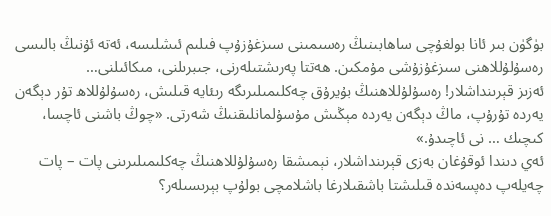بۈگۈن بىر ئانا بولغۇچى ساھابىنىڭ رەسىمىنى سىزغۇزۇپ فىلىم ئىشلىسە، ئەتە ئۇنىڭ بالىسى رەسۇلۇللاھنى سىزغۇزۇشى مۇمكىن. ھەتتا پەرىشتىلەرنى، جىبرىلنى، مىكائىلنى…
ئەزىز قېرىنداشلار! رەسۇلۇللاھنىڭ بۇيرۇق چەكلىمىلىرىگە رىئايە قىلىش، رەسۇلۇللاھ تۇر دېگەن يەردە تۇرۇپ، ماڭ دېگەن يەردە مېڭىش مۇسۇلمانلىقنىڭ شەرتى. «چوڭ باشنى ئاچسا، كىچىك … نى ئاچىدۇ.»
ئەي دىندا ئوقۇغان بەزى قېرىنداشلار، نېمىشقا رەسۇلۇللاھنىڭ چەكلىمىلىرىنى پات – پات چەيلەپ دەپسەندە قىلىشتا باشقىلارغا باشلامچى بولۇپ بېرىسىلەر؟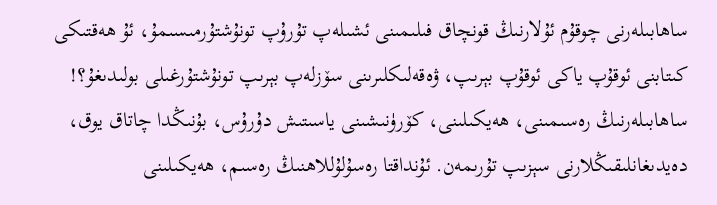ساھابىلەرنى چوقۇم ئۇلارنىڭ قونچاق فىلىمىنى ئشىلەپ تۇرۇپ تونۇشتۇرمىسىمۇ، ئۇ ھەقتىكى كىتابنى ئوقۇپ ياكى ئوقۇپ بېرىپ، ۋەقەلىكلىرىنى سۆزلەپ بېرىپ تونۇشتۇرغىلى بولىدىغۇ؟!
ساھابىلەرنىڭ رەسىمىنى، ھەيكىلىنى، كۆرۈنىشىنى ياسىتىش دۇرۇس، بۇنىڭدا چاتاق يوق، دەيدىغانلىقىڭلارنى سېزىپ تۇرىمەن. ئۇنداقتا رەسۇلۇللاھنىڭ رەسىم، ھەيكىلىنى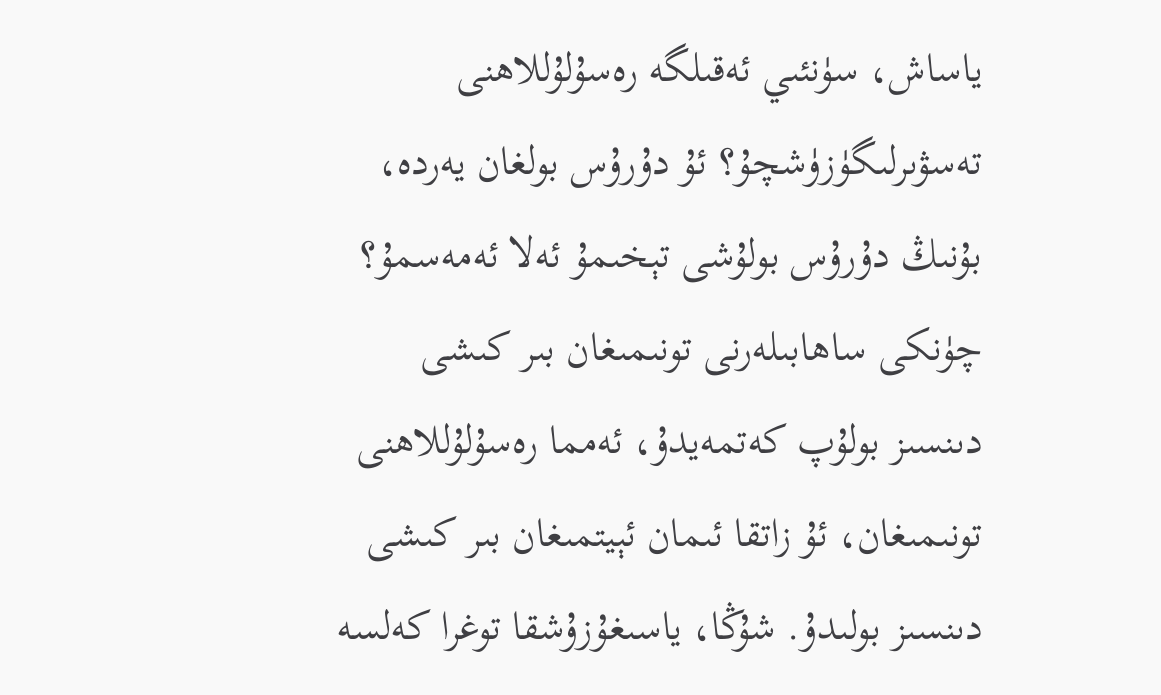ياساش، سۈنئىي ئەقىلگە رەسۇلۇللاھنى تەسۋىرلىگۈزۈشچۇ؟ ئۇ دۇرۇس بولغان يەردە، بۇنىڭ دۇرۇس بولۇشى تېخىمۇ ئەلا ئەمەسمۇ؟ چۈنكى ساھابىلەرنى تونىمىغان بىر كىشى دىنسىز بولۇپ كەتمەيدۇ، ئەمما رەسۇلۇللاھنى تونىمىغان، ئۇ زاتقا ئىمان ئېيتمىغان بىر كىشى دىنسىز بولىدۇ. شۇڭا، ياسىغۇزۇشقا توغرا كەلسە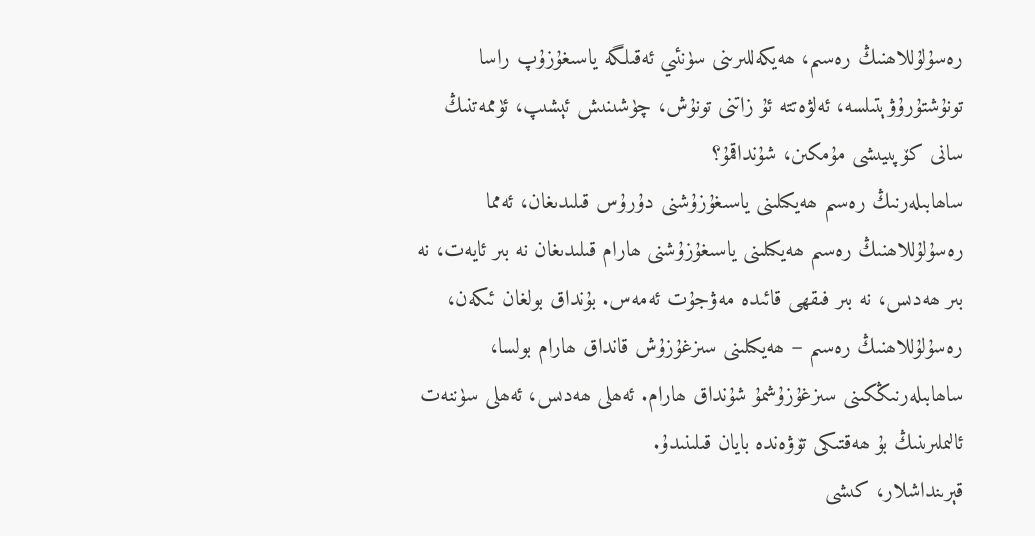رەسۇلۇللاھنىڭ رەسىم، ھەيكەللىرىنى سۈنئىي ئەقىلگە ياسىغۇزۇپ راسا تونۇشتۇرۇۋېتىلسە، ئەلۋەتتە ئۇ زاتنى تونۇش، چۈشىنىش ئېشىپ، ئۈممەتنىڭ سانى كۆپىيىشى مۇمكىن، شۇنداقمۇ؟
ساھابىلەرنىڭ رەسىم ھەيكىلىنى ياسىغۇزۇشنى دۇرۇس قىلىدىغان، ئەمما رەسۇلۇللاھنىڭ رەسىم ھەيكىلىنى ياسىغۇزۇشنى ھارام قىلىدىغان نە بىر ئايەت، نە بىر ھەدىس، نە بىر فىقھى قائىدە مەۋجۇت ئەمەس. بۇنداق بولغان ئىكەن، رەسۇلۇللاھنىڭ رەسىم – ھەيكىلىنى سىزغۇزۇش قانداق ھارام بولسا، ساھابىلەرنىڭكىنى سىزغۇزۇشمۇ شۇنداق ھارام. ئەھلى ھەدىس، ئەھلى سۈننەت ئالىملىرىنىڭ بۇ ھەقتىكى تۆۋەندە بايان قىلىنىدۇ.
قېرىنداشلار، كىشى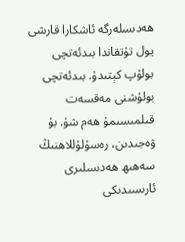ھەدىسلەرگە ئاشكارا قارشى يول تۇتقاندا بىدئەتچى بولۇپ كېتىدۇ. بىدئەتچى بولۇشنى مەقسەت قىلمىسىمۇ ھەم شۇ. بۇ ۋەجىدىن، رەسۇلۇللاھنىڭ سەھىھ ھەدىسلىرى ئارىسىدىكى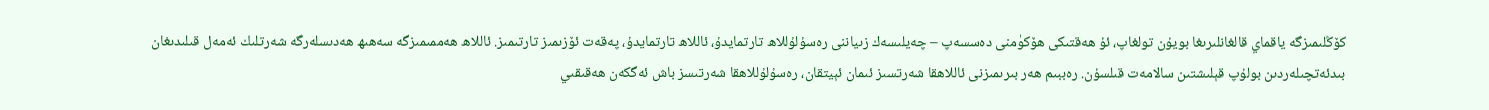كۆڭلىمىزگە ياقماي قالغانلىرىغا بويۇن تولغاپ، ئۇ ھەقتىكى ھۆكۈمنى دەسسەپ – چەيلىسەك زىياننى رەسۇلۇللاھ تارتمايدۇ، ئاللاھ تارتمايدۇ، پەقەت ئۆزىمىز تارتىمىز. ئاللاھ ھەممىمىزگە سەھىھ ھەدىسلەرگە شەرتلىك ئەمەل قىلىدىغان بىدئەتچىلەردىن بولۇپ قېلىشتىن سالامەت قىلسۇن. رەببىم ھەر بىرىمىزنى ئاللاھقا شەرتسىز ئىمان ئېيتقان، رەسۇلۇللاھقا شەرتىسز باش ئەگكەن ھەقىقىي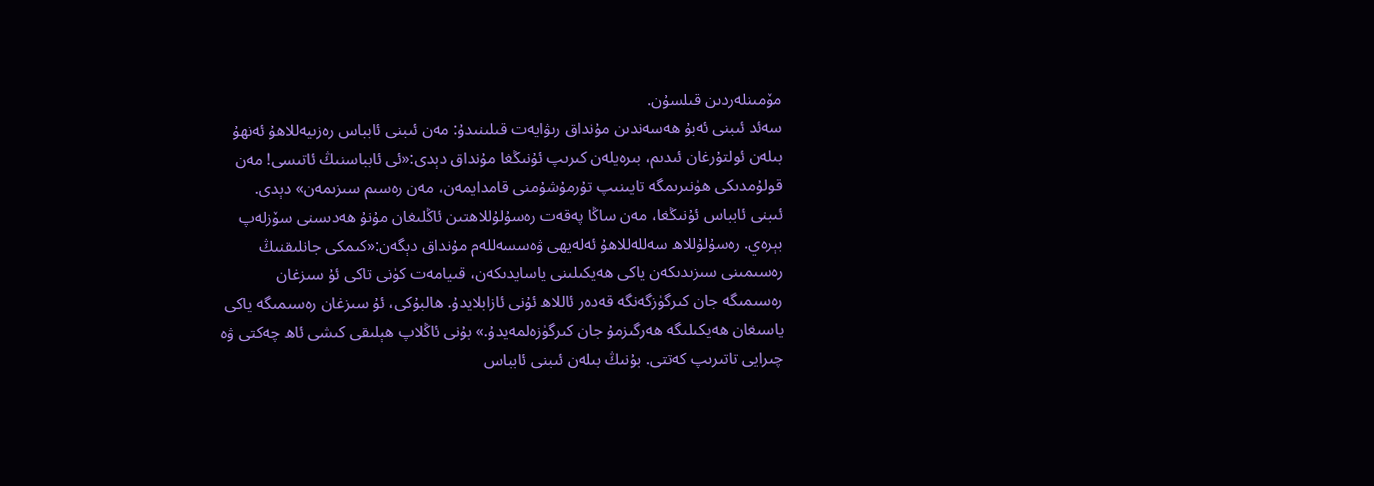مۆمىنلەردىن قىلسۇن.
سەئد ئىبنى ئەبۇ ھەسەندىن مۇنداق رىۋايەت قىلىنىدۇ: مەن ئىبنى ئابباس رەزىيەللاھۇ ئەنھۇ بىلەن ئولتۇرغان ئىدىم، بىرەيلەن كىرىپ ئۇنىڭغا مۇنداق دېدى:«ئى ئابباسنىڭ ئاتىسى! مەن قولۇمدىكى ھۈنىرىمگە تايىنىپ تۇرمۇشۇمنى قامدايمەن، مەن رەسىم سىزىمەن» دېدى. ئىبنى ئابباس ئۇنىڭغا، مەن ساڭا پەقەت رەسۇلۇللاھتىن ئاڭلىغان مۇنۇ ھەدىسنى سۆزلەپ بېرەي. رەسۇلۇللاھ سەللەللاھۇ ئەلەيھى ۋەسسەللەم مۇنداق دېگەن:«كىمكى جانلىقنىڭ رەسىمىنى سىزىدىكەن ياكى ھەيكىلىنى ياسايدىكەن، قىيامەت كۈنى تاكى ئۇ سىزغان رەسىمىگە جان كىرگۈزگەنگە قەدەر ئاللاھ ئۇنى ئازابلايدۇ. ھالبۇكى، ئۇ سىزغان رەسىمىگە ياكى ياسىغان ھەيكىلىگە ھەرگىزمۇ جان كىرگۈزەلمەيدۇ.» بۇنى ئاڭلاپ ھېلىقى كىشى ئاھ چەكتى ۋە چىرايى تاتىرىپ كەتتى. بۇنىڭ بىلەن ئىبنى ئابباس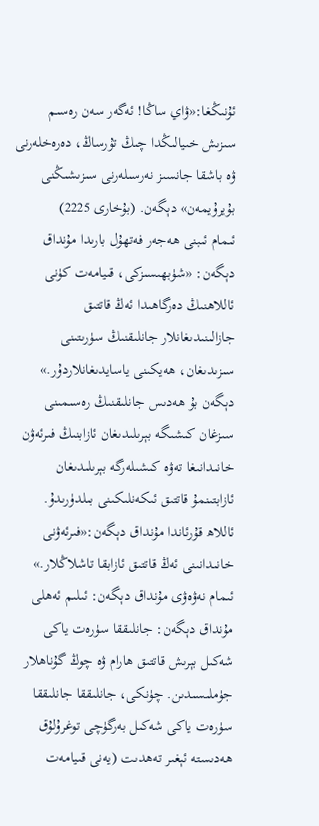ئۇنىڭغا:«ۋاي ساڭا! ئەگەر سەن رەسىم سىزىش خىيالىڭدا چىڭ تۇرساڭ، دەرەخلەرنى ۋە باشقا جانسىز نەرسىلەرنى سىزىشىڭنى بۇيرۇيمەن» دېگەن. (بۇخارى 2225)
ئىمام ئىبنى ھەجەر فەتھۇل بارىدا مۇنداق دېگەن: «شۈبھىسىزكى، قىيامەت كۈنى ئاللاھنىڭ دەرگاھىدا ئەڭ قاتتىق جازالىنىدىغانلار جانلىقنىڭ سۈرىتىنى سىزىدىغان، ھەيكىنى ياسايدىغانلاردۇر.» دېگەن بۇ ھەدىس جانلىقنىڭ رەسىمىنى سىزغان كىشىگە بېرىلىدىغان ئازابنىڭ فىرئەۋن خانىدانىغا تەۋە كىشىلەرگە بېرىلىدىغان ئازابتىنمۇ قاتتىق ئىكەنلىكىنى بىلدۈرىدۇ. ئاللاھ قۇرئاندا مۇنداق دېگەن:«فىرئەۋنى خانىدانىنى ئەڭ قاتتىق ئازابقا تاشلاڭلار.»
ئىمام نەۋەۋى مۇنداق دېگەن: ئىلىم ئەھلى مۇنداق دېگەن: جانلىققا سۈرەت ياكى شەكىل بېرىش قاتتىق ھارام ۋە چوڭ گۇناھلار جۈملىسىدىن. چۈنكى، جانلىققا جانلىققا سۈرەت ياكى شەكىل بەرگۈچى توغرۇلۇق ھەدىستە ئېغىر تەھدىت (يەنى قىيامەت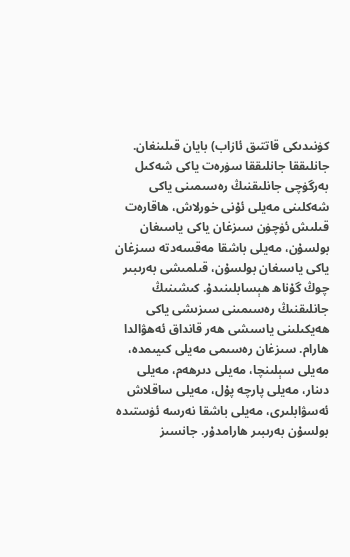كۈنىدىكى قاتتىق ئازاب) بايان قىلىنغان. جانلىققا جانلىققا سۈرەت ياكى شەكىل بەرگۈچى جانلىقنىڭ رەسىمىنى ياكى شەكلىنى مەيلى ئۇنى خورلاش، ھاقارەت قىلىش ئۈچۈن سىزغان ياكى ياسىغان بولسۇن، مەيلى باشقا مەقسەدتە سىزغان ياكى ياسىغان بولسۇن، قىلمىشى بەرىبىر چوڭ گۇناھ ھېسابلىنىدۇ. كىشىنىڭ جانلىقنىڭ رەسىمىنى سىزىشى ياكى ھەيكىلىنى ياسىشى ھەر قانداق ئەھۋالدا ھارام. سىزغان رەسىمى مەيلى كىيىمدە، مەيلى سېلىنچا، مەيلى دىرھەم، مەيلى دىنار، مەيلى پارچە پۇل، مەيلى ساقلاش ئەسۋابلىرى، مەيلى باشقا نەرسە ئۈستىدە بولسۇن بەرىبىر ھارامدۇر. جانسىز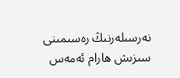نەرسىلەرنىڭ رەسىمىنى سىزىش ھارام ئەمەس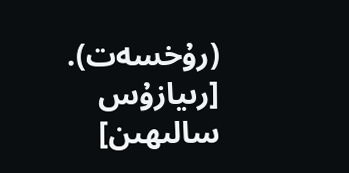(رۇخسەت). [رىيازۇس سالىھىن]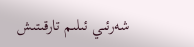شەرئىي ئىلىم تارقىتىش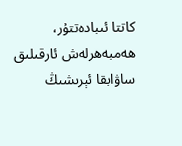كاتتا ئىبادەتتۇر، ھەمبەھرلەش ئارقىلىق ساۋابقا ئېرىشىڭ